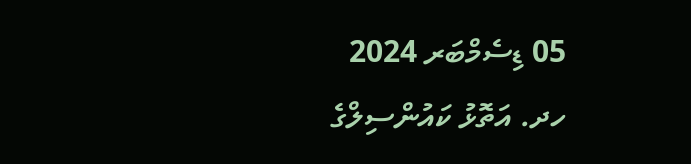05 ޑިސެމްބަރ 2024
ހދ. އަތޮޅު ކައުންސިލްގެ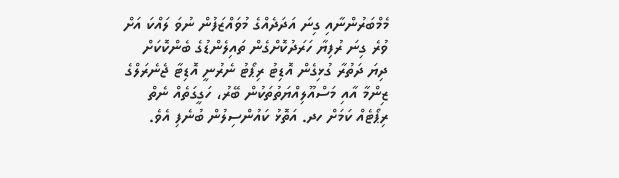މެމްބަރުންނާއި ގިނަ އަދަދެއްގެ މުވައްޒަފުން ނުވަ ލައްކަ އަށް ވުރެ ގިނަ ރުފިޔާ ހަރަދުކޮށްގެން ތައިލެންޑުގެ ބެންކޮކަށް ދިޔަ ދަތުރާ ގުޅިގެން އޮޑިޓު ރިޕޯޓު ނެރުނީ އޮޑިޓާ ޖެނެރަލްގެ ޒިންމާ އާއި މަސްއޫލިއްޔަތުތަކުން ބޭރު، ހަގީގަތެއް ނެތް ރިޕޯޓެއް ކަމަށް ހދ. އަތޮޅު ކައުންސިލުން ބުނެފި އެވެ.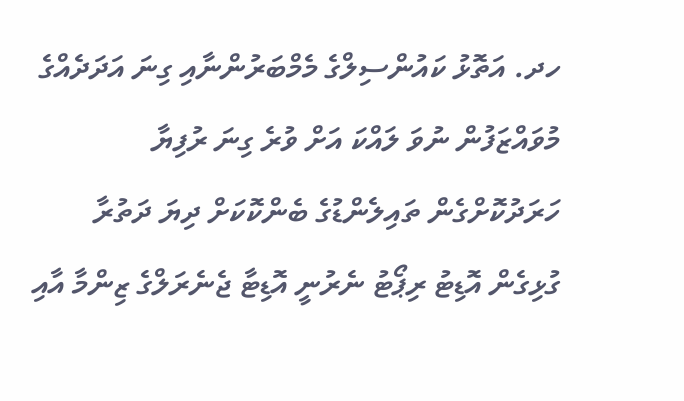ހދ. އަތޮޅު ކައުންސިލްގެ މެމްބަރުންނާއި ގިނަ އަދަދެއްގެ މުވައްޒަފުން ނުވަ ލައްކަ އަށް ވުރެ ގިނަ ރުފިޔާ ހަރަދުކޮށްގެން ތައިލެންޑުގެ ބެންކޮކަށް ދިޔަ ދަތުރާ ގުޅިގެން އޮޑިޓު ރިޕޯޓު ނެރުނީ އޮޑިޓާ ޖެނެރަލްގެ ޒިންމާ އާއި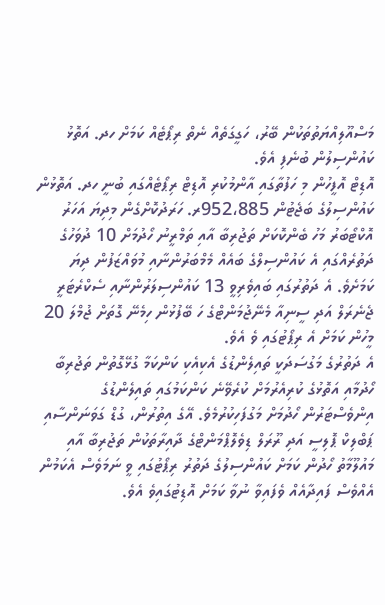މަސްއޫލިއްޔަތުތަކުން ބޭރު، ހަގީގަތެއް ނެތް ރިޕޯޓެއް ކަމަށް ހދ. އަތޮޅު ކައުންސިލުން ބުނެފި އެވެ.
އޮޑިޓް އޮފީހުން މި ހަފުތާގައި އާންމުކުރި އޮޑިޓް ރިޕޯޓެއްގައި ބުނީ ހދ. އަތޮޅުން ކައުންސިލުގެ ބަޖެޓުން 952،885ރ. ހަރަދުކޮށްގެން މިދިޔަ އަހަރު އޮކްޓޯބަރު މަހު ބެންކޮކަށް ތަޖުރިބާ އާއި ތަމްރީނު ހޯދުމަށް 10 ދުވަހުގެ ދަތުރެއްގައި އެ ކައުންސިލްގެ ބައެއް މެމްބަރުންނާއި މުވައްޒަފުން ދިޔަ ކަމަށެވެ. އެ ދަތުރުގައި ބައިވެރިވީ 13 ކައުންސިލަރުންނާއި ސެކްރެޓަރީ ޖެނެރަލް އަދި ސީނިއާ މެނޭޖުމަންޓްގެ ހަ ބޭފުޅުން ހިމެނޭ ގޮތަށް ޖުމްލަ 20 މީހުން ކަމަށް އެ ރިޕޯޓުގައި ވެ އެވެ.
އެ ދަތުރުގެ މަގުސަދަކީ ތައިލެންޑުގެ އެކިއެކި ކަންކަމާ ގުޅޭގޮތުން ތަޖުރިބާ ހޯދުމާއި އަތޮޅުގެ ކުރިއެރުމަށް ކުރެވޭނެ ކަންކަމުގައި ތައިލެންޑުގެ އިންވެސްޓަރުން ހޯދުމަށް މަގުފަހިކުރުމެވެ. އޭގެ އިތުރުން، ގުޑް ގަވަނަންސާއި ޕަބްލިކް ޕޮލިސީ އަދި ރޫރަލް ޑިވެލޮޕްމަންޓްގެ ދާއިރާތަކުން ތަޖުރިބާ އާއި މައުލޫމާތު ހޯދުން ކަމަށް ކައުންސިލުގެ ދަތުރު ރިޕޯޓުގައި ވީ ނަމަވެސް އެކަމުން އެއްވެސް ފައިދާއެއް ވެފައިވާ ނުވާ ކަމަށް އޮޑިޓުގައިވެ އެވެ.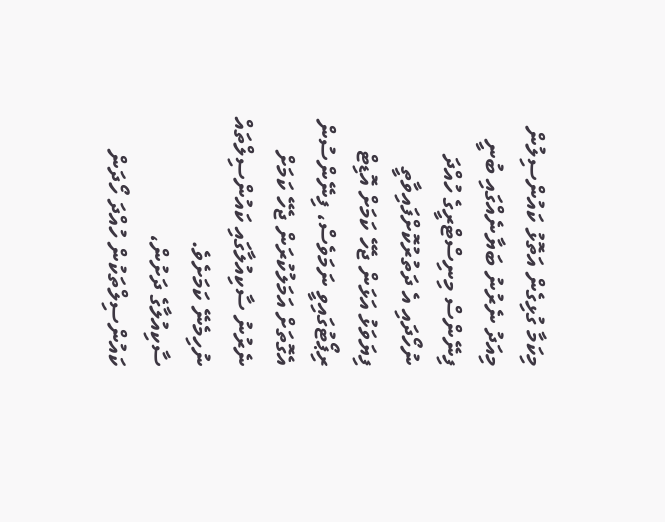މިކަމާ ގުޅިގެން އަތޮޅު ކައުންސިލުން މިއަދު ނެރުނު ބަޔާނެއްގައި ބުނީ ފިނޭންސް މިނިސްޓްރީގެ ހުއްދަ ނުހޯދައި އެ ދަތުރުކޮށްފައިވާތީ ފިޔަވަޅު އަޅަން ޖެހޭ ކަމަށް އޮޑިޓް ރިޕޯޓުގައިވީ ނަމަވެސް، ފިނޭންސުން އެގޮތަށް އަމަލުކުރަން ޖެހޭ ކަމަށް ނެރުނު ސާކިއުލާގައި ކައުންސިލްތައް ނުހިމެނޭ ކަމަށެވެ.
ސާކިއުލާގެ ދަށުން، ކައުންސިލްތަކުން ހުއްދަ ހޯދަން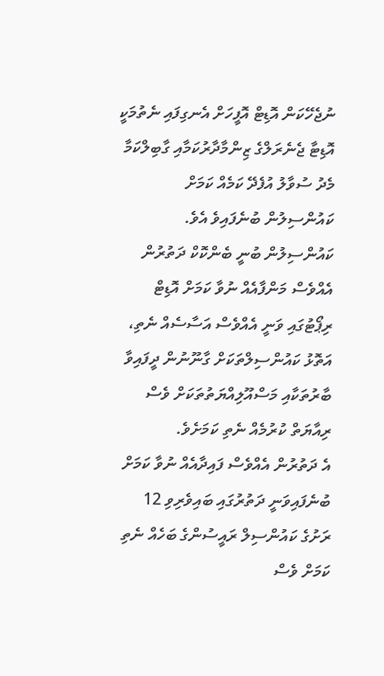ނުޖެހޭކަން އޮޑިޓް އޮފީހަށް އެނގިފައި ނެތުމަކީ އޮޑިޓާ ޖެނެރަލްގެ ޒިންމާދާރުކަމާއި ގާބިލްކަމާ މެދު ސުވާލު އުފެދޭ ކަމެއް ކަމަށް ކައުންސިލުން ބުނެފައިވެ އެވެ.
ކައުންސިލުން ބުނީ ބެންކޮކް ދަތުރުން އެއްވެސް މަންފާއެއް ނުވާ ކަމަށް އޮޑިޓް ރިޕޯޓުގައި ވަނީ އެއްވެސް އަސާސެއް ނެތި، އަތޮޅު ކައުންސިލްތަކަށް ގާނޫނުން ދީފައިވާ ބާރުތަކާއި މަސްއޫލިއްޔަތުތަކަށް ވެސް ރިއާޔަތް ކުރުމެއް ނެތި ކަމަށެވެ.
އެ ދަތުރުން އެއްވެސް ފައިދާއެއް ނުވާ ކަމަށް ބުނެފައިވަނީ ދަތުރުގައި ބައިވެރިވި 12 ރަށުގެ ކައުންސިލް ރައީސުންގެ ބަހެއް ނެތި ކަމަށް ވެސް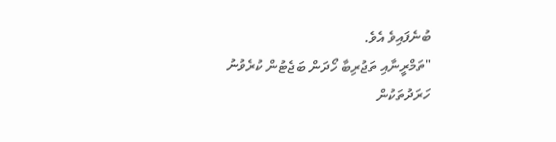ބުނެފައިވެ އެވެ.
"ތަމްރީނާއި ތަޖުރިބާ ހޯދަން ބަޖެޓުން ކުރެވުނު ހަރަދުތަކުން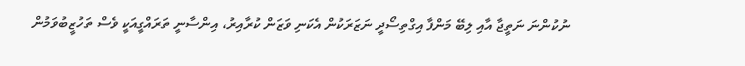ނުކުންނަ ނަތީޖާ އާއި ލިބޭ މަންފާ އިގްތިސޯދީ ނަޒަރަކުން އެކަނި ވަޒަން ކުރާއިރު، އިންސާނީ ތަރައްގީއަކީ ވެސް ތަހުޒީބުވަމުން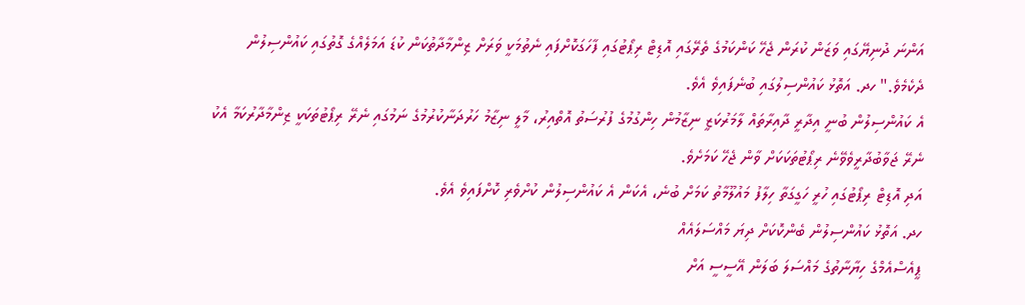އަންނަ ދުނިޔޭގައި ވަޒަން ކުރަން ޖެހޭ ކަންކަމުގެ ތެރޭގައި އޮޑިޓް ރިޕޯޓުގައި ފާހަގަކޮށްފައި ނެތުމަކީ ވަރަށް ޒިންމާދާތުކަން ކުޑަ އަމަލެއްގެ ގޮތުގައި ކައުންސިލުން ދެކެމެވެ." ހދ. އަތޮޅު ކައުންސިލުގައި ބުނެފައިވެ އެވެ.
އެ ކައުންސިލުން ބުނީ އިދާރީ ދާއިރާތައް ލާމަރުކަޒީ ނިޒާމުން ހިންގުމުގެ ފުރުސަތު އޮތްއިރު، މާލީ ނިޒާމު ހަރުދަނާކުރުމުގެ ނަމުގައި ނެރޭ ރިޕޯޓުތަކަކީ ޒިންމާދާރުކަމާ އެކު ނެރޭ ޖަވާބުދާރީވެވޭނެ ރިޕޯޓުތަކަކަށް ވާން ޖެހޭ ކަމަށެވެ.
އަދި އޮޑިޓް ރިޕޯޓުގައި ހުރީ ހަގީގަތާ ހިލާފު މައުލޫމާތު ކަމަށް ބުނެ، އެކަން އެ ކައުންސިލުން ކުށްވެރި ކޮށްފައިވެ އެވެ.
ހދ. އަތޮޅު ކައުންސިލުން ބެންކޮކަށް ދިޔަ މައްސަލައެއް
ޕީއެސްއެމްގެ ހިޔާނާތުގެ މައްސަލަ ބަލަން އޭސީސީ އަށް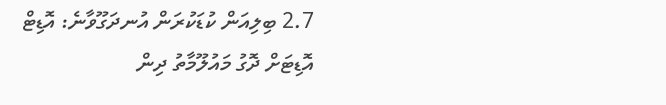2.7 ބިލިއަން ކުޑަކުރަން އުނދަގޫވާނެ: އޮޑިޓް
އޮޑިޓަށް ދޮގު މައުލޫމާތު ދިން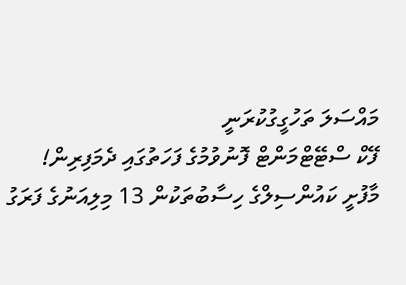މައްސަލަ ތަހުގީގުކުރަނީ
ފޭކް ސްޓޭޓްމަންޓް ފޮނުވުމުގެ ފަހަތުގައި ދެމަފިރިން!
މާފުށީ ކައުންސިލްގެ ހިސާބުތަކުން 13 މިލިއަނުގެ ފަރަގު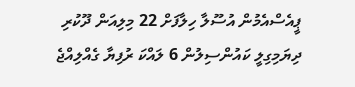ޕީއެސްއެމުން އުސޫލާ ހިލާފަށް 22 މިލިއަން ދޫކުރި
ދިޔަމިގިލީ ކައުންސިލުން 6 ލައްކަ ރުފިޔާ ގެއްލިއްޖެ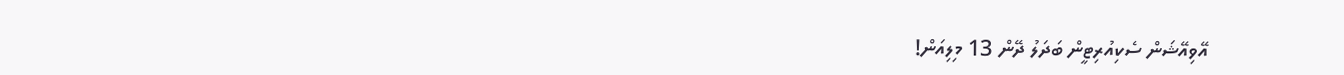އޭވިއޭޝަން ސެކިއުރިޓީން ބަދަލު ދޭން 13 މިލިއަން!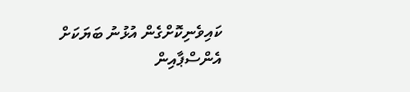ކައިވެނިކޮށްގެން އުޅުނު ބަޔަކަށް އެންސްޕާއިން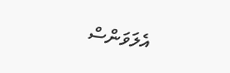އެލަވަންސް